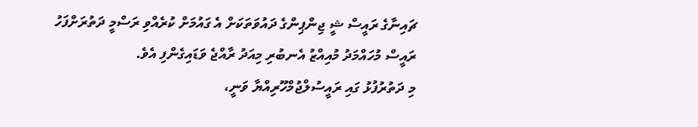ޗައިނާގެ ރައީސް ޝީ ޖިންޕިންގެ ދައުވަތަކަށް އެ ގައުމަށް ކުރެއްވި ރަސްމީ ދަތުރަށްފަހު ރައީސް މުހައްމަދު މުއިއްޒު އެނބުރި މިއަދު ރާއްޖެ ވަޑައިގެންފި އެވެ.
މި ދަތުރުފުޅު ގައި ރައީސުލްޖުމްހޫރިއްޔާ ވަނީ،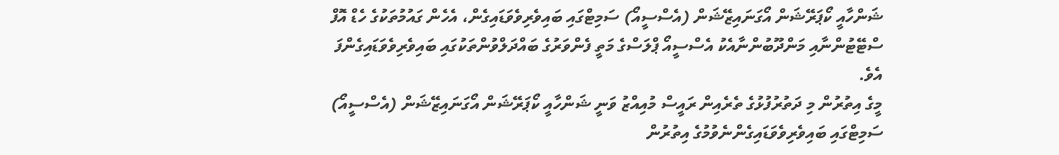ޝަންހާއީ ކޯޕަރޭޝަން އޯގަނައިޒޭޝަން (އެސްސީއޯ) ސަމިޓްގައި ބައިވެރިވެވަޑައިގެން، އެހެން ގައުމުތަކުގެ ހެޑް އޮފް ސްޓޭޓުންނާއި މަންދޫބުންނާއެކު އެސްސީއޯ ޕްލަސްގެ މަތީ ފެންވަރުގެ ބައްދަލްވުންތަކުގައި ބައިވެރިވެވަޑައިގެންފަ އެވެ.
މީގެ އިތުރުން މި ދަތުރުފުޅުގެ ތެރެއިން ރައީސް މުއިއްޒު ވަނީ ޝަންހާއީ ކޯޕަރޭޝަން އޯގަނައިޒޭޝަން (އެސްސީއޯ) ސަމިޓްގައި ބައިވެރިވެވަޑައިގެންނެވުމުގެ އިތުރުން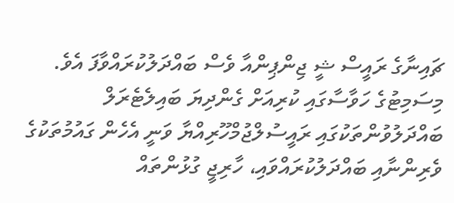ޗައިނާގެ ރައީސް ޝީ ޖިންޕިންއާ ވެސް ބައްދަލުކުރައްވާފަ އެވެ.
މިސަމިޓުގެ ހަވާސާގައި ކުރިއަށް ގެންދިޔަ ބައިލެޓެރަލް ބައްދަލުވުންތަކުގައި ރައީސުލްޖުމްހޫރިއްޔާ ވަނީ އެހެން ގައުމުތަކުގެ ވެރިންނާއި ބައްދަލުކުރައްވައި، ހާރިޖީ ގުޅުންތައް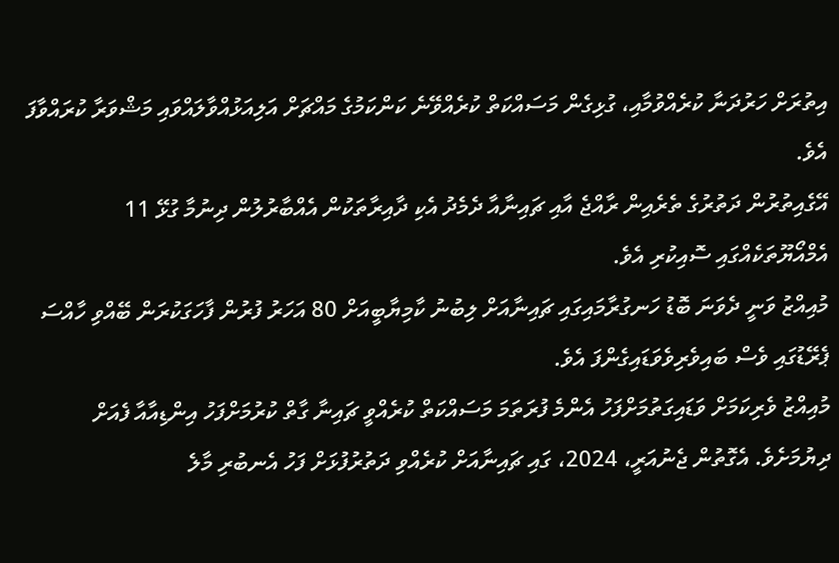އިތުރަށް ހަރުދަނާ ކުރެއްވުމާއި، ގުޅިގެން މަސައްކަތް ކުރެއްވޭނެ ކަންކަމުގެ މައްޗަށް އަލިއަޅުއްވާލައްވައި މަޝްވަރާ ކުރައްވާފަ އެވެ.
އޭގެއިތުރުން ދަތުރުގެ ތެރެއިން ރާއްޖެ އާއި ޗައިނާއާ ދެމެދު އެކި ދާއިރާތަކުން އެއްބާރުލުން ދިނުމާ ގުޅޭ 11 އެމްއޯޔޫތަކެއްގައި ސޮއިކުރި އެވެ.
މުއިއްޒު ވަނީ ދެވަނަ ބޮޑު ހަނގުރާމައިގައި ޗައިނާއަށް ލިބުނު ކާމިޔާބީއަށް 80 އަހަރު ފުރުން ފާހަގަކުރަން ބޭއްވި ހާއްސަ ޕެރޭޑުގައި ވެސް ބައިވެރިވެވަޑައިގެންފަ އެވެ.
މުއިއްޒު ވެރިކަމަށް ވަޑައިގަތުމަށްފަހު އެންމެ ފުރަތަމަ މަސައްކަތް ކުރެއްވީ ޗައިނާ ގާތް ކުރުމަށްފަހު އިންޑިއާއާ ފެއަށް ދިޔުމަށެވެ. އެގޮތުން ޖެނުއަރީ، 2024، ގައި ޗައިނާއަށް ކުރެއްވި ދަތުރުފުޅަށް ފަހު އެނބުރި މާލެ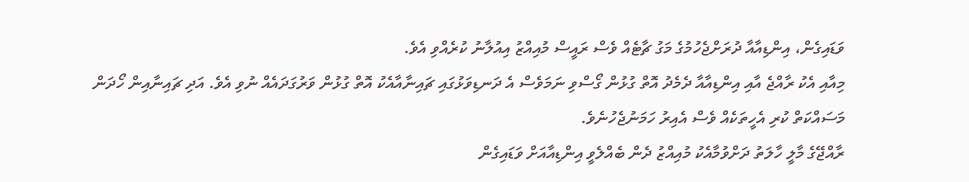ވަޑައިގެން، އިންޑިއާއާ ދުރަށްޖެހުމުގެ މަގު ޗާޓެއް ވެސް ރައީސް މުއިއްޒު އިއުލާނު ކުރެއްވި އެވެ.
މިއާއި އެކު ރާއްޖެ އާއި އިންޑިއާއާ ދެމެދު އޮތް ގުޅުން ގޯސްވި ނަމަވެސް އެ ދަނޑިވަޅުގައި ޗައިނާއާއެކު އޮތް ގުޅުން ވަރުގަދައެއް ނުވި އެވެ. އަދި ޗައިނާއިން ހޯދަން މަސައްކަތް ކުރި އެހީތަކެއް ވެސް އެއިރު ހަމަނުޖެހުނެވެ.
ރާއްޖޭގެ މާލީ ހާލަތު ދަށްވުމާއެކު މުއިއްޒު ދެން ބެއްލެވީ އިންޑިއާއަށް ވަޑައިގެން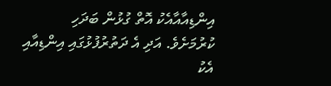އިންޑިއާއާއެކު އޮތް ގުޅުން ބަދަހި ކުރުމަށެވެ. އަދި އެ ދަތުރުފުޅުގައި އިންޑިއާއި އެކު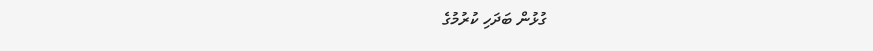ގުޅުން ބަދަހި ކުރުމުގެ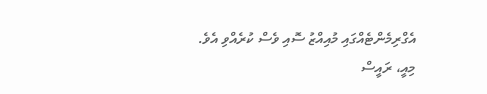އެގްރިމެންޓެއްގައި މުއިއްޒު ސޮއި ވެސް ކުރެއްވި އެވެ.
މިއީ، ރައީސް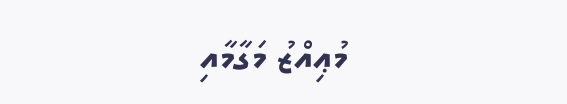މުޢިއްޒު މަގާމާއި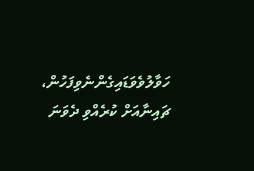ހަވާލުވެވަޑައިގެންނެވިފަހުން، ޗައިނާއަށް ކުރެއްވި ދެވަނަ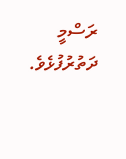ރަސްމީ ދަތުރުފުޅެވެ.